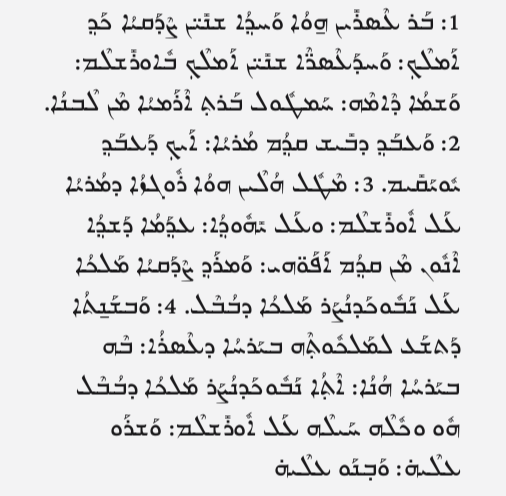1: ܒܰܪ ܥܶܣܪܺܝܢ ܗ̱ܘܳܐ ܘܰܚܕ݂ܳܐ ܫܢܺܝ̈ܢ ܨܶܕܰܩܝܳܐ ܟܰܕ݂ ܐܰܡܠܶܟ݂: ܘܰܚܕܰܥܶܣܖ̈ܶܐ ܫܢܺܝ̈ܢ ܐܰܡܠܶܟ݂ ܒܽܐܘܪܺܫܠܶܡ: ܘܰܫܡܳܐ ܕܶܐܡܶܗ: ܚܰܡܛܽܘܠ ܒܰܪܬ݂ ܐܶܪܰܡܝܳܐ ܡܶܢ ܠܶܒܢܳܐ. 2: ܘܰܥܒܰܕ݂ ܕܒܺܝܫ ܩܕ݂ܳܡ ܡܳܪܝܳܐ: ܐܰܝܟ݂ ܕܰܥܒܰܕ݂ ܝܽܘܝܰܩܺܝܡ. 3: ܡܶܛܽܠ ܗܳܠܶܝܢ ܗܘܳܐ ܪܽܘܓܙܳܐ ܕܡܳܪܝܳܐ ܥܰܠ ܐܽܘܪܺܫܠܶܡ: ܘܥܰܠ ܝܺܗܽܘܕ݂ܳܐ: ܥܕ݂ܰܡܳܐ ܕܰܫܕ݂ܳܐ ܐܶܢܽܘܢ ܡܶܢ ܩܕ݂ܳܡ ܐܰܦܰܘ̈ܗܝ: ܘܰܡܪܰܕ݂ ܨܶܕܰܩܝܳܐ ܡܰܠܟܳܐ ܥܰܠ ܢܰܒܽܘܟܰܕܢܳܨܰܪ ܡܰܠܟܳܐ ܕܒܳܒܶܠ. 4: ܘܰܒܫܰܢ̱ܬܳܐ ܕܰܬܫܰܥ ܠܡܰܠܟܽܘܬ݂ܶܗ ܒܝܰܪܚܳܐ ܕܥܶܣܪܳܐ: ܒܶܗ ܒܝܰܪܚܳܐ ܗܳܢܳܐ: ܐܶܬ݂ܳܐ ܢܰܒܽܘܟܰܕܢܳܨܰܪ ܡܰܠܟܳܐ ܕܒܳܒܶܠ ܗܽܘ ܘܟܽܠܶܗ ܚܰܝܠܶܗ ܥܰܠ ܐܽܘܪܺܫܠܶܡ: ܘܰܫܪܰܘ ܥܠܶܝܗ̇: ܘܰܒ̣ܢܰܘ ܥܠܶܝܗ̇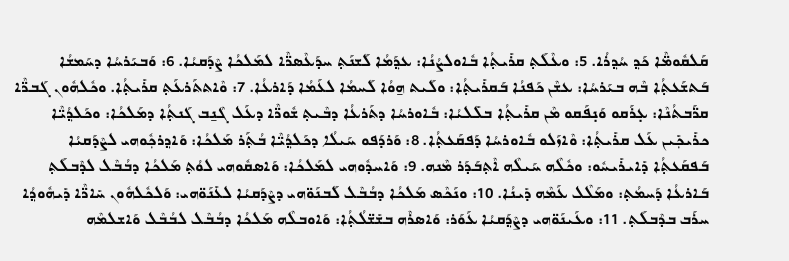ܩܰܠܩܽܘܡ̈ܶܐ ܟܰܕ݂ ܚܳܕ݂ܪܳܐ. 5: ܘܥܶܠܰܬ݂ ܩܪܺܝܬ݂ܳܐ ܒܽܐܘܠܨܳܢܳܐ: ܥܕ݂ܰܡܳܐ ܠܰܫܢܰܬ݂ ܚܕܰܥܶܣܖ̈ܶܐ ܠܡܰܠܟܳܐ ܨܶܕܰܩܝܳܐ. 6: ܘܰܒܝܰܪܚܳܐ ܕܚܰܡܫܳܐ ܒܰܬܫܰܥܬ݂ܳܐ ܒܶܗ ܒܝܰܪܚܳܐ: ܥܫܶܢ ܟܰܦܢܳܐ ܒܰܩܪܺܝܬ݂ܳܐ: ܘܠܰܝܬ ܗ̱ܘܳܐ ܠܰܚܡܳܐ ܠܥܰܡܳܐ ܕܰܐܪܥܳܐ. 7: ܘܶܐܬܬܰܪܥܰܬ݂ ܩܪܺܝܬ݂ܳܐ. ܘܟܽܠܗܽܘܢ ܓܰܒܖ̈ܶܐ ܩܖ̈ܰܒܬܳܢܶܐ: ܥ̣ܪܰܩܘ ܘܰܢ̣ܦܰܩܘ ܡܶܢ ܩܪܺܝܬ݂ܳܐ ܒܠܺܠܝܳܐ: ܒܽܐܘܪܚܳܐ ܕܬܰܪܥܳܐ ܕܒܶܝܬ݂ ܫܽܘܖ̈ܶܐ ܕܥܰܠ ܓܶܢ̱ܒ ܓܰܢܬ݂ܳܐ ܕܡܰܠܟܳܐ: ܘܟܰܠܕ݂ܳܝ̈ܶܐ ܟܪܺܝܟ݂ܺܝܢ ܥܰܠ ܩܪܺܝܬ݂ܳܐ: ܘܶܐܙܰܠܘ ܒܽܐܘܪܚܳܐ ܕܰܦܩܰܥܬ݂ܳܐ. 8: ܘܰܪܕܰܦܘ ܚܰܝܠܳܐ ܕܟܰܠܕ݂ܳܝ̈ܶܐ ܒܳܬ݂ܰܪ ܡܰܠܟܳܐ: ܘܰܐܕ݂ܪܟ݂ܽܘܗܝ ܠܨܶܕܰܩܝܳܐ ܒܰܦܩܰܥܬ݂ܳܐ ܕܺܐܝܪܺܝܚܽܘ: ܘܟܽܠܶܗ ܚܰܝܠܶܗ ܐܶܬ݂ܒܰܕܰܪ ܡܶܢܗ. 9: ܘܰܐܚܕܽܘܗܝ ܠܡܰܠܟܳܐ: ܘܰܐܣܩܽܘܗܝ ܠܘܳܬ݂ ܡܰܠܟܳܐ ܕܒܳܒܶܠ ܠܕܶܒܠܰܬ݂ ܒܰܐܪܥܳܐ ܕܰܚܡܳܬ݂: ܘܡܰܠܶܠ ܥܰܡܶܗ ܕܺܝܢܳܐ. 10: ܘܢܰܟܶܣ ܡܰܠܟܳܐ ܕܒܳܒܶܠ ܠܰܒܢܰܘ̈ܗܝ ܕܨܶܕܰܩܝܳܐ ܠܥܺܢܰܘ̈ܗܝ: ܘܰܠܟܽܠܗܽܘܢ ܚܺܐܖ̈ܶܐ ܕܺܝܗܽܘܕ݂ܳܐ ܚܪܰܒ ܒܕܶܒܠܰܬ݂. 11: ܘܥܰܝܢܰܘ̈ܗܝ ܕܨܶܕ݂ܰܩܝܳܐ ܥܰܘܰܪ: ܘܰܐܣܪܶܗ ܒܫܺܫ̈ܠܳܬ݂ܳܐ: ܘܰܐܘܒܠܶܗ ܡܰܠܟܳܐ ܕܒܳܒܶܠ ܠܒܳܒܶܠ ܘܰܐܫܠܡܶܗ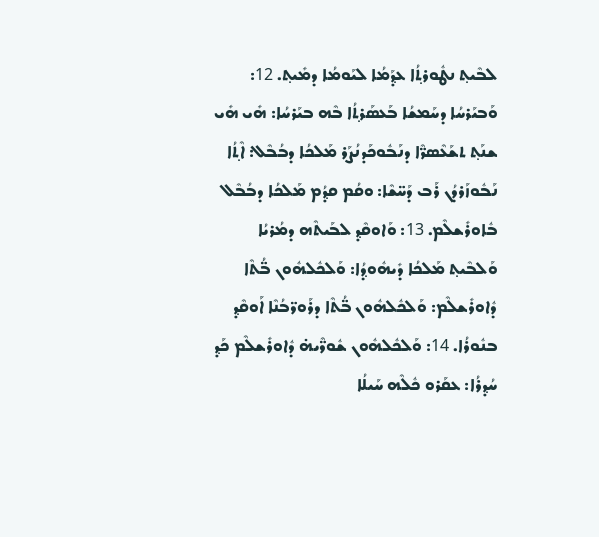ܠܒܶܝܬ݂ ܢܛܽܘܪܬ݂ܳܐ ܥܕ݂ܰܡܳܐ ܠܝܰܘܡܳܐ ܕܡܺܝܬ݂. 12: ܘܰܒܝܰܪܚܳܐ ܕܚܰܡܫܳܐ ܒܰܥܣܰܪܬ݂ܳܐ ܒܶܗ ܒܝܰܪܚܳܐ: ܗܺܝ ܗܺܝ ܫܢܰܬ݂ ܬܫܰܥܶܣܖ̈ܶܐ ܕܢܰܒܽܘܟܰܕܢܳܨܰܪ ܡܰܠܟܳܐ ܕܒܳܒܶܠ: ܐܶܬ݂ܳܐ ܢܰܒܽܘܙܰܪܕܳܢ ܪܰܒ ܕܰܚ̈ܫܶܐ: ܘܩܳܡ ܩܕ݂ܳܡ ܡܰܠܟܳܐ ܕܒܳܒܶܠ ܒܽܐܘܪܺܫܠܶܡ. 13: ܘܰܐܘܩܶܕ݂ ܠܒܰܝܬܶܗ ܕܡܳܪܝܳܐ ܘܰܠܒܶܝܬ݂ ܡܰܠܟܳܐ ܕܺܝܗܽܘܕ݂ܳܐ: ܘܰܠܟܽܠܗܽܘܢ ܒ̈ܳܬܶܐ ܕܽܐܘܪܺܫܠܶܡ: ܘܰܠܟܽܠܗܽܘܢ ܒ̈ܳܬܶܐ ܕܪܰܘܖ̈ܒܳܢܶܐ ܐܰܘܩܶܕ݂ ܒܢܽܘܪܳܐ. 14: ܘܰܠܟܽܠܗܽܘܢ ܫܽܘܖ̈ܶܝܗ̇ ܕܽܐܘܪܺܫܠܶܡ ܟܰܕ݂ ܚܳܕ݂ܪܳܐ: ܥܩܰܪܘ ܟܽܠܶܗ ܚܰܝܠܳܐ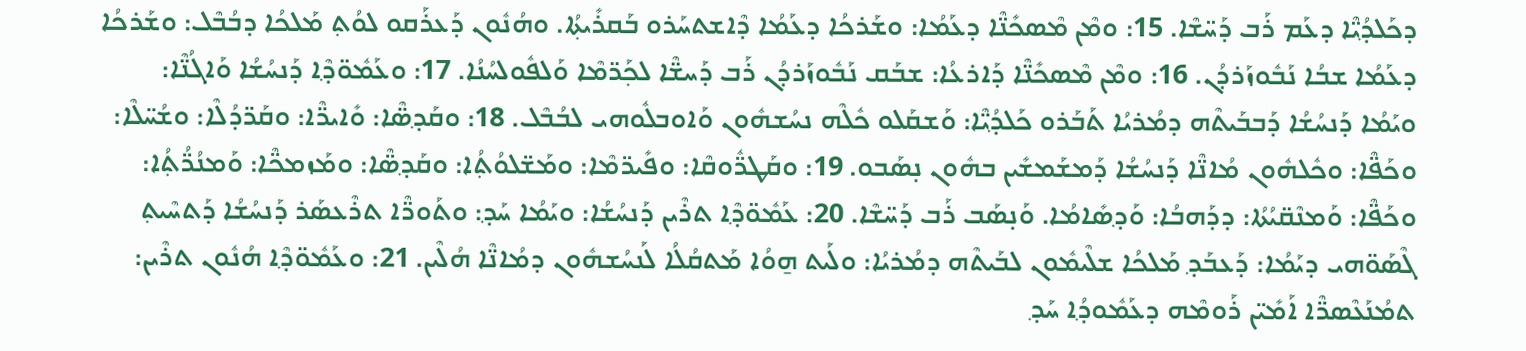ܕܟܰܠܕ݂ܳܝ̈ܶܐ ܕܥܰܡ ܪܰܒ ܕܰܚ̈ܫܶܐ. 15: ܘܡܶܢ ܡܶܣܟܺܢ̈ܶܐ ܕܥܰܡܳܐ: ܘܫܰܪܟܳܐ ܕܥܰܡܳܐ ܕܶܐܫܬܚܰܪܘ ܒܰܩܪܺܝܬ݂ܳܐ. ܘܗܳܢܽܘܢ ܕܰܥܪܰܩܘ ܠܘܳܬ݂ ܡܰܠܟܳܐ ܕܒܳܒܶܠ: ܘܫܰܪܟܳܐ ܕܥܰܡܳܐ ܫܒܳܐ ܢܰܒܽܘܙܰܪܕܳܢ. 16: ܘܡܶܢ ܡܶܣܟܺܢ̈ܶܐ ܕܰܐܪܥܳܐ: ܫܒܰܩ ܢܰܒܽܘܙܰܪܕܳܢ ܪܰܒ ܕܰܚܫ̈ܶܐ ܠܟ݂ܰܖ̈ܡܶܐ ܘܰܠܦܽܘܠܚܳܢܳܐ. 17: ܘܥܰܡܽܘ̈ܕ݂ܶܐ ܕܰܢܚܳܫܳܐ ܘܰܐܓܳܢ̈ܶܐ: ܘܝܰܡܳܐ ܕܰܢܚܳܫܳܐ ܕܰܒܒܰܝܬܶܗ ܕܡܳܪܝܳܐ ܬܰܒܰܪܘ ܟܰܠܕ݂ܳܝ̈ܶܐ: ܘܰܫܩܰܠܘ ܟܽܠܶܗ ܢܚܳܫܗܽܘܢ ܘܰܐܘܒܠܽܘܗܝ ܠܒܳܒܶܠ. 18: ܘܩܰܕ݂ܣ̈ܶܐ: ܘܺܐܝܖ̈ܶܐ: ܘܩܰܖ̈ܕܳܠܶܐ: ܘܫܳܚ̈ܠܶܐ: ܘܟܰܦ̈ܶܐ: ܘܟܽܠܗܽܘܢ ܡܳܐܢ̈ܶܐ ܕܰܢܚܳܫܳܐ ܕܰܡܫܰܡܫܺܝܢ ܒܗܽܘܢ ܢ̣ܣܰܒܘ. 19: ܘܩܰܛܖ̈ܽܘܩܶܐ: ܘܦܺܝܖ̈ܡܶܐ: ܘܡܰܫ̈ܠܘܳܬ݂ܳܐ: ܘܩܰܕ݂ܣ̈ܶܐ: ܘܡܰܙܡܟ̈ܶܐ: ܘܰܡܢܳܖ̈ܳܬ݂ܳܐ: ܘܟܰܦ̈ܶܐ: ܘܰܡܢܶܩ̈ܝܳܬܳܐ: ܕܕܰܗܒܳܐ: ܘܰܕ݂ܣܺܐܡܳܐ. ܘܰܢ̣ܣܰܒ ܪܰܒ ܕܰܚ̈ܫܶܐ. 20: ܥܰܡܽܘ̈ܕ݂ܶܐ ܬܪܶܝܢ ܕܰܢܚܳܫܳܐ: ܘܝܰܡܳܐ ܚܰܕ݂: ܘܬܰܘܖ̈ܶܐ ܬܪܶܥܣܰܪ ܕܰܢܚܳܫܳܐ ܕܰܬܚܶܝܬ݂ ܓܶܣܰܘ̈ܗܝ ܕܝܰܡܳܐ: ܕܰܥܒܰܕ݂ ܡܰܠܟܳܐ ܫܠܶܝܡܽܘܢ ܠܒܰܝܬܶܗ ܕܡܳܪܝܳܐ: ܘܠܰܝܬ ܗ̱ܘܳܐ ܡܰܬܩܳܠܳܐ ܠܰܢܚܳܫܗܽܘܢ ܕܡܳܐܢ̈ܶܐ ܗܳܠܶܝܢ. 21: ܘܥܰܡܽܘ̈ܕ݂ܶܐ ܗܳܢܽܘܢ ܬܪܶܝܢ: ܬܡܳܢܰܥܶܣܖ̈ܶܐ ܐܰܡܺܝ̈ܢ ܪܰܘܡܶܗ ܕܥܰܡܽܘܕ݂ܳܐ ܚܰܕ݂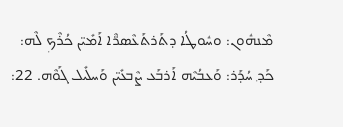ܡܶܢܗܽܘܢ: ܘܚܽܘܛܳܐ ܕܬܰܪܬܰܥܶܣܖ̈ܶܐ ܐܰܡܺܝ̈ܢ ܟܳܪܶܟ݂ ܠܶܗ: ܟܰܕ݂ ܚܳܕܰܪ: ܘܰܥܒܳܝܶܗ ܐܰܪܒܰܥ ܨܶܒܥܺܝ̈ܢ ܘܰܚܠܺܝܠ ܓܰܘܶܗ. 22: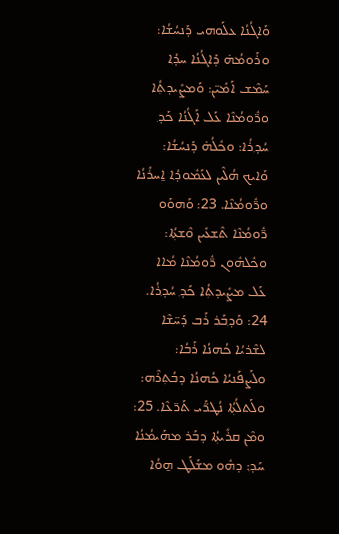ܘܰܐܓܳܢܳܐ ܥܠܰܘܗܝ ܕܰܢܚܳܫܳܐ: ܘܪܰܘܡܳܗ̇ ܕܰܐܓܳܢܳܐ ܚܕ݂ܳܐ ܚܰܡܶܫ ܐܰܡܺܝ̈ܢ: ܘܰܡܨܺܝܕܬ݂ܳܐ ܘܖ̈ܽܘܡܳܢܶܐ ܥܰܠ ܐܰܓܳܢܳܐ ܟܰܕ݂ ܚܳܕ݂ܪܳܐ: ܘܟܽܠܳܗ̇ ܕܰܢܚܳܫܳܐ: ܘܰܐܝܟ ܗܳܠܶܝܢ ܠܥܰܡܽܘܕ݂ܳܐ ܐ̱ܚܪܺܢܳܐ ܘܖ̈ܽܘܡܳܢܶܐ. 23: ܘܰܗܘܰܘ ܖ̈ܽܘܡܳܢܶܐ ܬܶܫܥܺܝܢ ܘܶܫܬ݂ܳܐ: ܘܟܽܠܗܽܘܢ ܖ̈ܽܘܡܳܢܶܐ ܡܳܐܐ ܥܰܠ ܡܨܺܝܕܬ݂ܳܐ ܟܰܕ݂ ܚܳܕ݂ܪܳܐ. 24: ܘܰܕ݂ܒܰܪ ܪܰܒ ܕܰܚ̈ܫܶܐ ܠܫܶܪܝܳܐ ܟܳܗܢܳܐ ܪܰܒܳܐ: ܘܠܰܨܦܰܢܝܳܐ ܟܳܗܢܳܐ ܕܒܳܬ݂ܪܶܗ: ܘܠܰܬܠܳܬ݂ܳܐ ܢܳܛܖ̈ܰܝ ܬܰܖ̈ܥܶܐ. 25: ܘܡܶܢ ܩܪܺܝܬ݂ܳܐ ܕܒܰܪ ܡܗܰܝܡܳܢܳܐ ܚܰܕ݂: ܕܗܽܘ ܡܫܰܠܰܛ ܗ̱ܘܳܐ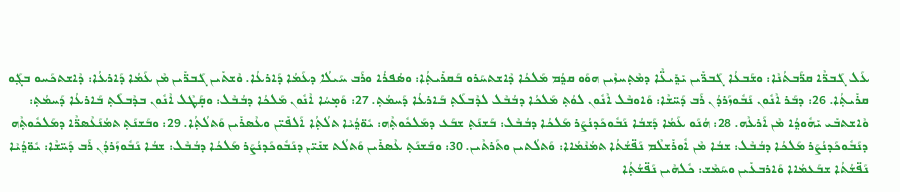ܥܰܠ ܓܰܒܖ̈ܶܐ ܩܖ̈ܰܒܬܳܢܶܐ: ܘܫܰܒܥܳܐ ܓܰܒܖ̈ܺܝܢ ܝܺܕ݂ܺܝܥ̈ܶܐ ܕܡܶܬ݂ܚܙܶܝܢ ܗܘܰܘ ܩܕ݂ܳܡ ܡܰܠܟܳܐ ܕܶܐܫܬܚܰܪܘ ܒܰܩܪܺܝܬ݂ܳܐ: ܘܣܳܦܪܳܐ ܘܪܰܒ ܚܰܝܠܳܐ ܕܥܰܡܳܐ ܕܰܐܪܥܳܐ. ܘܶܫܬܺܝܢ ܓܰܒܖ̈ܺܝܢ ܡܶܢ ܥܰܡܳܐ ܕܰܐܪܥܳܐ: ܕܶܐܫܬܟܰܚܘ ܒܓ݂ܰܘ ܩܪܺܝܬ݂ܳܐ. 26: ܕܒܰܪ ܐܶܢܽܘܢ ܢܰܒܽܘܙܰܪܕܳܢ ܪܰܒ ܕܰܚ̈ܫܶܐ: ܘܰܐܘܒܶܠ ܐܶܢܽܘܢ ܠܘܳܬ݂ ܡܰܠܟܳܐ ܕܒܳܒܶܠ ܠܕܶܒܠܰܬ݂ ܒܰܐܪܥܳܐ ܕܰܚܡܳܬ݂. 27: ܘܰܡ̣ܚܳܐ ܐܶܢܽܘܢ ܡܰܠܟܳܐ ܕܒܳܒܶܠ: ܘܩ̣ܰܛܶܠ ܐܶܢܽܘܢ ܒܕܶܒܠܰܬ݂ ܒܰܐܪܥܳܐ ܕܰܚܡܳܬ݂: ܘܶܐܫܬܒܺܝ ܝܺܗܽܘܕ݂ܳܐ ܡܶܢ ܐܰܪܥܶܗ. 28: ܗܳܢܰܘ ܥܰܡܳܐ ܕܰܫܒܳܐ ܢܰܒܽܘܟܰܕܢܳܨܰܪ ܡܰܠܟܳܐ ܕܒܳܒܶܠ: ܒܰܫܢܰܬ݂ ܫܒܰܥ ܕܡܰܠܟܽܘܬ݂ܶܗ: ܝܽܘ̈ܕ݂ܳܝܶܐ ܬܠܳܬ݂ܳܐ ܐܰܠܦܺܝ̈ܢ ܘܥܶܣܪܺܝܢ ܘܰܬܠܳܬ݂ܳܐ. 29: ܘܒܰܫܢܰܬ݂ ܬܡܳܢܰܥܶܣܖ̈ܶܐ ܕܡܰܠܟܽܘܬ݂ܶܗ ܕܢܰܒܽܘܟܰܕܢܳܨܰܪ ܡܰܠܟܳܐ ܕܒܳܒܶܠ: ܫܒܳܐ ܡܶܢ ܐܽܘܪܺܫܠܶܡ ܢܰܦ̈ܫܳܬܳܐ ܬܡܳܢܶܡܳܐܐ: ܘܰܬܠܳܬܝܢ ܘܬܰܪܬܶܝܢ. 30: ܘܒܰܫܢܰܬ݂ ܥܶܣܪܺܝܢ ܘܰܬܠܳܬ ܫܢܺܝ̈ܢ ܕܢܰܒܽܘܟܰܕܢܳܨܰܪ ܡܰܠܟܳܐ ܕܒܳܒܶܠ: ܫܒܳܐ ܢܰܒܽܘܙܰܪܕܳܢ ܪܰܒ ܕܰܚ̈ܫܶܐ: ܝܽܘ̈ܕ݂ܳܝܶܐ ܢܰܦ̈ܫܳܬܳܐ ܫܒܰܥܡܳܐܐ ܘܰܐܪܒܥܺܝܢ ܘܚܰܡܶܫ: ܟܽܠܗܶܝܢ ܢܰܦ̈ܫܳܬ݂ܳܐ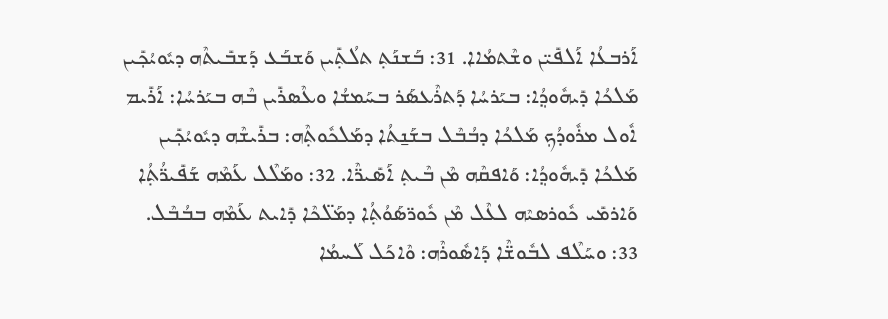ܐܰܪܒܥܳܐ ܐܰܠܦܺܝ̈ܢ ܘܫܶܬܡܳܐܐ. 31: ܒܰܫܢܰܬ݂ ܬܠܳܬ݂ܺܝܢ ܘܰܫܒܰܥ ܕܰܫܒܺܝܬܶܗ ܕܝܽܘܝܳܟ݂ܺܝܢ ܡܰܠܟܳܐ ܕܺܝܗܽܘܕ݂ܳܐ: ܒܝܰܪܚܳܐ ܕܰܬܪܶܥܣܰܪ ܒܚܰܡܫܳܐ ܘܥܶܣܪܺܝܢ ܒܶܗ ܒܝܰܪܚܳܐ: ܐܰܪܺܝܡ ܐܽܘܠ ܡܪܽܘܕܳܟ݂ ܡܰܠܟܳܐ ܕܒܳܒܶܠ ܒܫܰܢ̱ܬܳܐ ܕܡܰܠܟܽܘܬ݂ܶܗ: ܒܪܺܝܫܶܗ ܕܝܽܘܝܳܟ݂ܺܝܢ ܡܰܠܟܳܐ ܕܺܝܗܽܘܕ݂ܳܐ: ܘܰܐܦܩܶܗ ܡܶܢ ܒܶܝܬ݂ ܐܰܣܺܝܖ̈ܶܐ. 32: ܘܡܰܠܶܠ ܥܰܡܶܗ ܫܰܦܺܝܖ̈ܳܬ݂ܳܐ ܘܰܐܪܡܺܝ ܟܽܘܪܣܝܶܗ ܠܥܶܠ ܡܶܢ ܟܽܘܖ̈ܣܰܘܳܬ݂ܳܐ ܕܡܰܠ̈ܟܶܐ ܕܺܐܝܬ ܥܰܡܶܗ ܒܒܳܒܶܠ. 33: ܘܚܰܠܶܦ ܠܒܽܘܫ̈ܶܐ ܕܰܐܣܽܘܪܶܗ: ܘܶܐܟܰܠ ܠܰܚܡܳܐ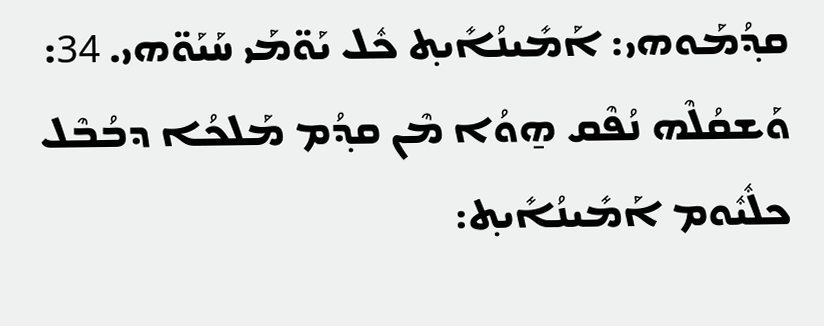ܩܕ݂ܳܡܰܘܗܝ: ܐܰܡܺܝܢܳܐܺܝܬ݂ ܟܽܠ ܝܰܘ̈ܡܰܝ ܚܰܝܰܘ̈ܗܝ. 34: ܘܰܫܩܳܠܶܗ ܢܳܦܶܩ ܗ̱ܘܳܐ ܡܶܢ ܩܕ݂ܳܡ ܡܰܠܟܳܐ ܕܒܳܒܶܠ ܟܠܽܝܽܘܡ ܐܰܡܺܝܢܳܐܺܝܬ݂: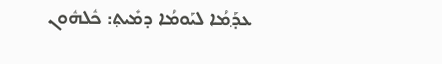ܥܕ݂ܰܡܳܐ ܠܝܰܘܡܳܐ ܕܡܺܝܬ݂: ܟܽܠܗܽܘܢ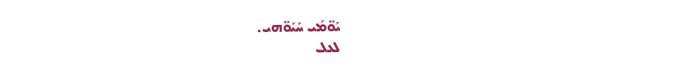ܝܰܘ̈ܡܰܝ ܚܰܝܰܘ̈ܗܝ.
ܠܥܠ